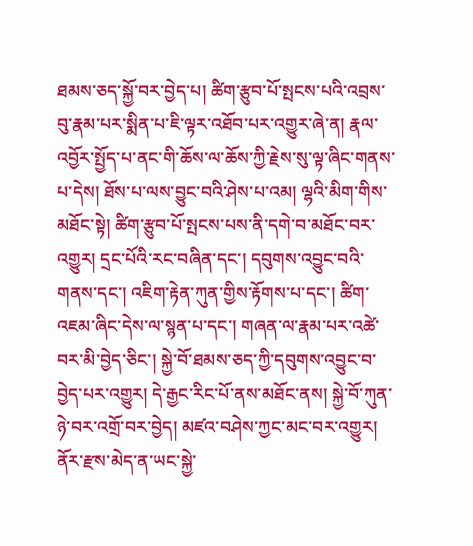ཐམས་ཅད་སྐྱོ་བར་བྱེད་པ། ཚིག་རྩུབ་པོ་སྤངས་པའི་འབྲས་བུ་རྣམ་པར་སྨིན་པ་ཇི་ལྟར་འཐོབ་པར་འགྱུར་ཞེ་ན། རྣལ་འབྱོར་སྤྱོད་པ་ནང་གི་ཆོས་ལ་ཆོས་ཀྱི་རྗེས་སུ་ལྟ་ཞིང་གནས་པ་དེས། ཐོས་པ་ལས་བྱུང་བའི་ཤེས་པ་འམ། ལྷའི་མིག་གིས་མཐོང་སྟེ། ཚིག་རྩུབ་པོ་སྤངས་པས་ནི་དགེ་བ་མཐོང་བར་འགྱུར། དྲང་པོའི་རང་བཞིན་དང་། དབུགས་འབྱུང་བའི་གནས་དང་། འཇིག་རྟེན་ཀུན་གྱིས་རྟོགས་པ་དང་། ཚིག་འཇམ་ཞིང་དེས་ལ་སྙན་པ་དང་། གཞན་ལ་རྣམ་པར་འཚེ་བར་མི་བྱེད་ཅིང་། སྐྱེ་བོ་ཐམས་ཅད་ཀྱི་དབུགས་འབྱུང་བ་བྱེད་པར་འགྱུར། དེ་རྒྱང་རིང་པོ་ནས་མཐོང་ནས། སྐྱེ་བོ་ཀུན་ཉེ་བར་འགྲོ་བར་བྱེད། མཛའ་བཤེས་ཀྱང་མང་བར་འགྱུར། ནོར་རྫས་མེད་ན་ཡང་སྐྱེ་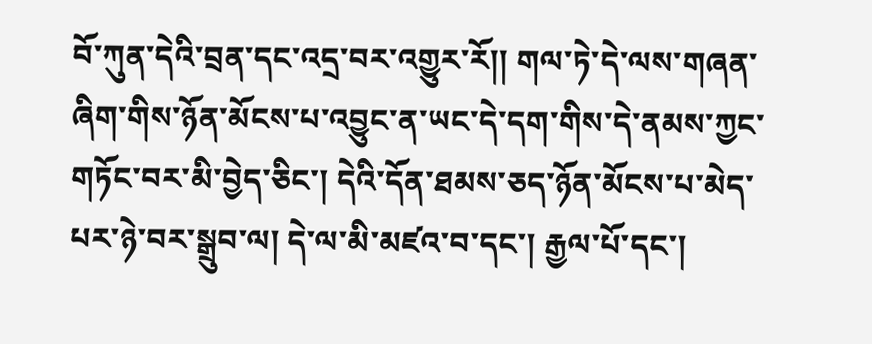བོ་ཀུན་དེའི་བྲན་དང་འདྲ་བར་འགྱུར་རོ།། གལ་ཏེ་དེ་ལས་གཞན་ཞིག་གིས་ཉོན་མོངས་པ་འབྱུང་ན་ཡང་དེ་དག་གིས་དེ་ནམས་ཀྱང་གཏོང་བར་མི་བྱེད་ཅིང་། དེའི་དོན་ཐམས་ཅད་ཉོན་མོངས་པ་མེད་པར་ཉེ་བར་སྒྲུབ་ལ། དེ་ལ་མི་མཛའ་བ་དང་། རྒྱལ་པོ་དང་།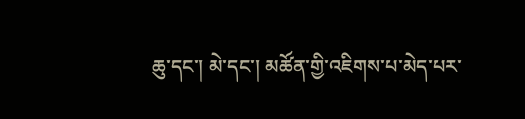ཆུ་དང་། མེ་དང་། མཚོན་གྱི་འཇིགས་པ་མེད་པར་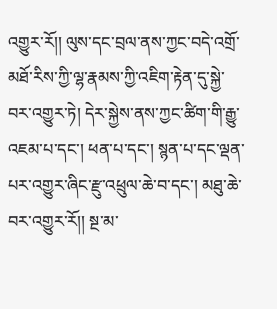འགྱུར་རོ།། ལུས་དང་བྲལ་ནས་ཀྱང་བདེ་འགྲོ་མཐོ་རིས་ཀྱི་ལྷ་རྣམས་ཀྱི་འཇིག་རྟེན་དུ་སྐྱེ་བར་འགྱུར་ཏེ། དེར་སྐྱེས་ནས་ཀྱང་ཚིག་གི་རྒྱུ་འཇམ་པ་དང་། ཕན་པ་དང་། སྙན་པ་དང་ལྡན་པར་འགྱུར་ཞིང་རྫུ་འཕྲུལ་ཆེ་བ་དང་། མཐུ་ཆེ་བར་འགྱུར་རོ།། སྔ་མ་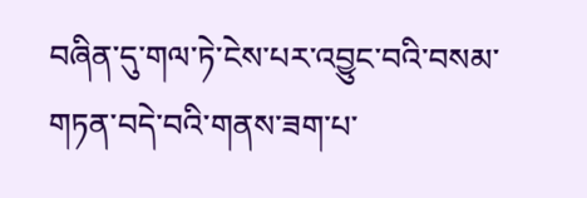བཞིན་དུ་གལ་ཏེ་ངེས་པར་འབྱུང་བའི་བསམ་གཏན་བདེ་བའི་གནས་ཟག་པ་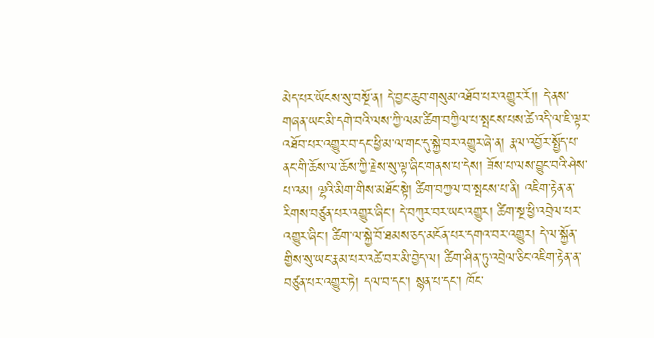མེད་པར་ཡོངས་སུ་བསྔོ་ན། དེ་བྱང་ཆུབ་གསུམ་འཐོབ་པར་འགྱུར་རོ།། དེ་ནས་གཞན་ཡང་མི་དགེ་བའི་ལས་ཀྱི་ལམ་ཚིག་བཀྱིལ་པ་སྤངས་པས་ཚེ་འདི་ལ་ཇི་ལྟར་འཐོབ་པར་འགྱུར་བ་དང་ཕྱི་མ་ལ་གང་དུ་སྐྱེ་བར་འགྱུར་ཞེ་ན། རྣལ་འབྱོར་སྤྱོད་པ་ནང་གི་ཆོས་ལ་ཆོས་ཀྱི་རྗེས་སུ་ལྟ་ཞིང་གནས་པ་དེས། ཟོས་པ་ལས་བྱུང་བའི་ཤེས་པ་འམ། ལྷའི་མིག་གིས་མཐོང་སྟེ། ཚིག་བཀྱལ་བ་སྤངས་པ་ནི། འཇིག་རྟེན་ན་རིགས་བཙུན་པར་འགྱུར་ཞིང་། དེ་བཀུར་བར་ཡང་འགྱུར། ཚིག་སྔ་ཕྱི་འབྲེལ་པར་འགྱུར་ཞིང་། ཚིག་ལ་སྐྱེ་བོ་ཐམས་ཅད་མངོན་པར་དགའ་བར་འགྱུར། དེ་ལ་སྐྱོན་གྱིས་སུ་ཡང་རྣམ་པར་འཚེ་བར་མི་བྱེད་ལ། ཚིག་ཤིན་ཏུ་འབྲེལ་ཅིང་འཇིག་རྟེན་ན་བཙུན་པར་འགྱུར་ཏེ། དལ་བ་དང་། སྙན་པ་དང་། ཁོང་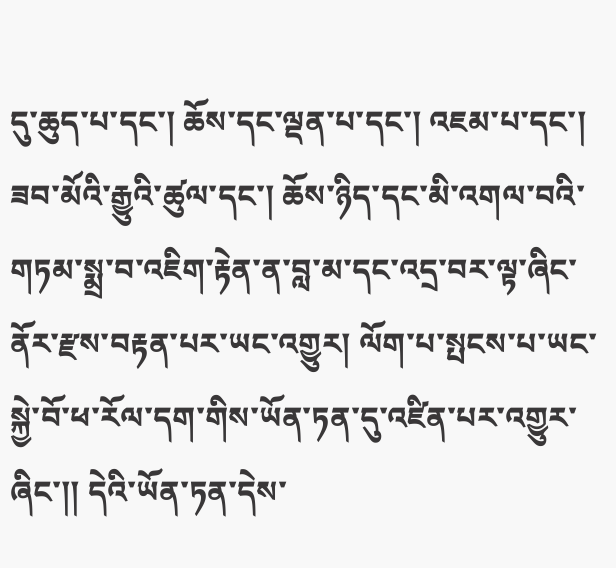དུ་ཆུད་པ་དང་། ཆོས་དང་ལྡན་པ་དང་། འཇམ་པ་དང་། ཟབ་མོའི་རྒྱུའི་ཚུལ་དང་། ཆོས་ཉིད་དང་མི་འགལ་བའི་གཏམ་སྨྲ་བ་འཇིག་རྟེན་ན་བླ་མ་དང་འདྲ་བར་ལྟ་ཞིང་ནོར་རྫས་བརྟན་པར་ཡང་འགྱུར། ལོག་པ་སྤངས་པ་ཡང་སྐྱེ་བོ་ཕ་རོལ་དག་གིས་ཡོན་ཏན་དུ་འཛིན་པར་འགྱུར་ཞིང་།། དེའི་ཡོན་ཏན་དེས་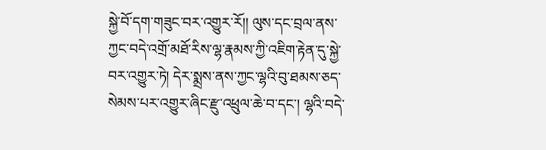སྐྱེ་བོ་དག་གཟུང་བར་འགྱུར་རོ།། ལུས་དང་བྲལ་ནས་ཀྱང་བདེ་འགྲོ་མཐོ་རིས་ལྷ་རྣམས་ཀྱི་འཇིག་རྟེན་དུ་སྐྱེ་བར་འགྱུར་ཏེ། དེར་སྨྲས་ནས་ཀྱང་ལྷའི་བུ་ཐམས་ཅད་སེམས་པར་འགྱུར་ཞིང་རྫུ་འཕྲུལ་ཆེ་བ་དང་། ལྷའི་བདེ་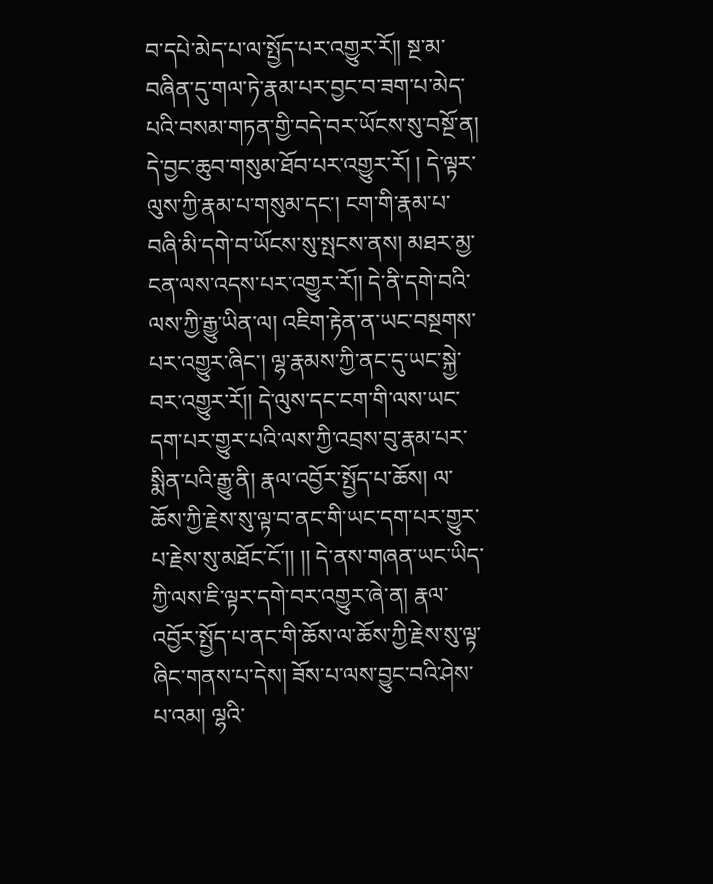བ་དཔེ་མེད་པ་ལ་སྤྱོད་པར་འགྱུར་རོ།། སྔ་མ་བཞིན་དུ་གལ་ཏེ་རྣམ་པར་བྱང་བ་ཟག་པ་མེད་པའི་བསམ་གཏན་གྱི་བདེ་བར་ཡོངས་སུ་བསྔོ་ན། དེ་བྱང་ཆུབ་གསུམ་ཐོབ་པར་འགྱུར་རོ། ། དེ་ལྟར་ལུས་ཀྱི་རྣམ་པ་གསུམ་དང་། ངག་གི་རྣམ་པ་བཞི་མི་དགེ་བ་ཡོངས་སུ་སྤངས་ནས། མཐར་མྱ་ངན་ལས་འདས་པར་འགྱུར་རོ།། དེ་ནི་དགེ་བའི་ལས་ཀྱི་རྒྱུ་ཡིན་ལ། འཇིག་རྟེན་ན་ཡང་བསྔགས་པར་འགྱུར་ཞིང་། ལྷ་རྣམས་ཀྱི་ནང་དུ་ཡང་སྐྱེ་བར་འགྱུར་རོ།། དེ་ལུས་དང་ངག་གི་ལས་ཡང་དག་པར་གྱུར་པའི་ལས་ཀྱི་འབྲས་བུ་རྣམ་པར་སྨིན་པའི་རྒྱུ་ནི། རྣལ་འབྱོར་སྤྱོད་པ་ཆོས། ལ་ཆོས་ཀྱི་རྗེས་སུ་ལྟ་བ་ནང་གི་ཡང་དག་པར་གྱུར་པ་རྗེས་སུ་མཐོང་ངོ་།། །། དེ་ནས་གཞན་ཡང་ཡིད་ཀྱི་ལས་ཇི་ལྟར་དགེ་བར་འགྱུར་ཞེ་ན། རྣལ་འབྱོར་སྤྱོད་པ་ནང་གི་ཆོས་ལ་ཆོས་ཀྱི་རྗེས་སུ་ལྟ་ཞིང་གནས་པ་དེས། ཟོས་པ་ལས་བྱུང་བའི་ཤེས་པ་འམ། ལྷའི་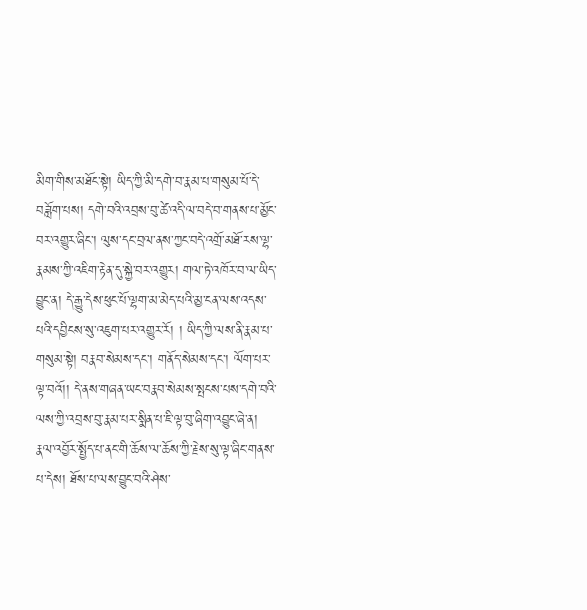མིག་གིས་མཐོང་སྟེ། ཡིད་ཀྱི་མི་དགེ་བ་རྣམ་པ་གསུམ་པོ་དེ་བཟློག་པས། དགེ་བའི་འབྲས་བུ་ཚེ་འདི་ལ་བདེ་བ་གནས་པ་མྱོང་བར་འགྱུར་ཞིང་། ལུས་དང་བྲལ་ནས་ཀྱང་བདེ་འགྲོ་མཐོ་རས་ལྷ་རྣམས་ཀྱི་འཇིག་རྟེན་དུ་སྐྱེ་བར་འགྱུར། གལ་ཏེ་འཁོར་བ་ལ་ཡིད་བྱུང་ན། དེ་རྒྱུ་དེས་ཕུང་པོ་ལྷག་མ་མེད་པའི་མྱ་ངན་ལས་འདས་པའི་དབྱིངས་སུ་འཇུག་པར་འགྱུར་རོ། ། ཡིད་ཀྱི་ལས་ནི་རྣམ་པ་གསུམ་སྟེ། བརྣབ་སེམས་དང་། གནོད་སེམས་དང་། ལོག་པར་ལྟ་བའོ།། དེ་ནས་གཞན་ཡང་བརྣབ་སེམས་སྤངས་པས་དགེ་བའི་ལས་ཀྱི་འབྲས་བུ་རྣམ་པར་སྨིན་པ་ཇི་ལྟ་བུ་ཞིག་འབྱུང་ཞེ་ན། རྣལ་འབྱོར་སྤྱོད་པ་ནང་གི་ཆོས་ལ་ཆོས་ཀྱི་རྗེས་སུ་ལྟ་ཞིང་གནས་པ་དེས། ཐོས་པ་ལས་བྱུང་བའི་ཤེས་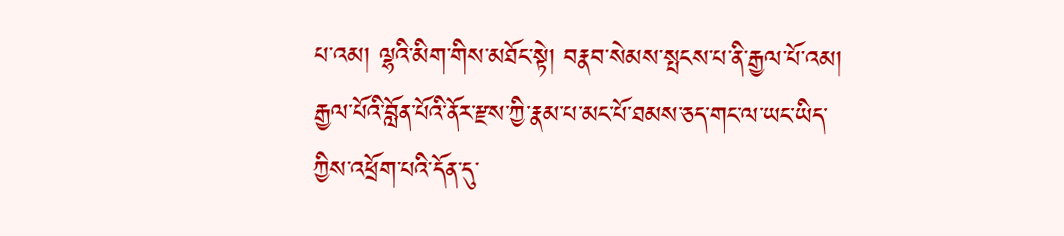པ་འམ། ལྷའི་མིག་གིས་མཐོང་སྟེ། བརྣབ་སེམས་སྤངས་པ་ནི་རྒྱལ་པོ་འམ། རྒྱལ་པོའི་བློན་པོའི་ནོར་རྫས་ཀྱི་རྣམ་པ་མང་པོ་ཐམས་ཅད་གང་ལ་ཡང་ཡིད་ཀྱིས་འཕྲོག་པའི་དོན་དུ་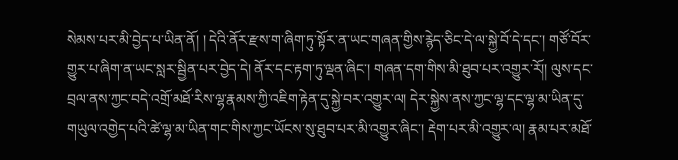སེམས་པར་མི་བྱེད་པ་ཡིན་ནོ། ། དེའི་ནོར་རྫས་ག་ཞིག་ཏུ་སྟོར་ན་ཡང་གཞན་གྱིས་རྙེད་ཅིང་དེ་ལ་སྐྱེ་བོ་དེ་དང་། གཙོ་བོར་གྱུར་པ་ཞིག་ན་ཡང་སླར་སྦྱིན་པར་བྱེད་དེ། ནོར་དང་རྟག་ཏུ་ལྡན་ཞིང་། གཞན་དག་གིས་མི་ཐུབ་པར་འགྱུར་རོ།། ལུས་དང་བྲལ་ནས་ཀྱང་བདེ་འགྲོ་མཐོ་རིས་ལྷ་རྣམས་ཀྱི་འཇིག་རྟེན་དུ་སྐྱེ་བར་འགྱུར་ལ། དེར་སྐྱེས་ནས་ཀྱང་ལྷ་དང་ལྷ་མ་ཡིན་དུ་གཡུལ་འགྱེད་པའི་ཚེ་ལྷ་མ་ཡིན་གང་གིས་ཀྱང་ཡོངས་སུ་ཐུབ་པར་མི་འགྱུར་ཞིང་། རྡེག་པར་མི་འགྱུར་ལ། རྣམ་པར་མཐོ་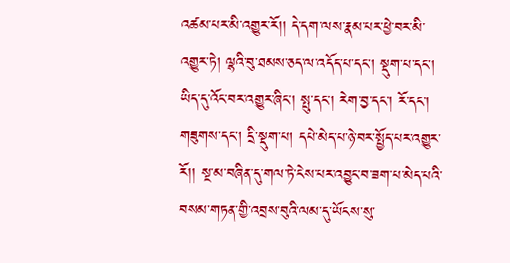འཚམ་པར་མི་འགྱུར་རོ།། དེ་དག་ལས་རྣམ་པར་ཕྱེ་བར་མི་འགྱུར་ཏེ། ལྷའི་བུ་ཐམས་ཅད་ལ་འདོད་པ་དང་། སྡུག་པ་དང་། ཡིད་དུ་འོང་བར་འགྱུར་ཞིང་། སྤུ་དང་། རེག་བྱ་དང་། རོ་དང་། གཟུགས་དང་། དྲི་སྡུག་པ། དཔེ་མེད་པ་ཉེ་བར་སྤྱོད་པར་འགྱུར་རོ།། སྔ་མ་བཞིན་དུ་གལ་ཏེ་ངེས་པར་འབྱུང་བ་ཟག་པ་མེད་པའི་བསམ་གཏན་གྱི་འབྲས་བུའི་ལམ་དུ་ཡོངས་སུ་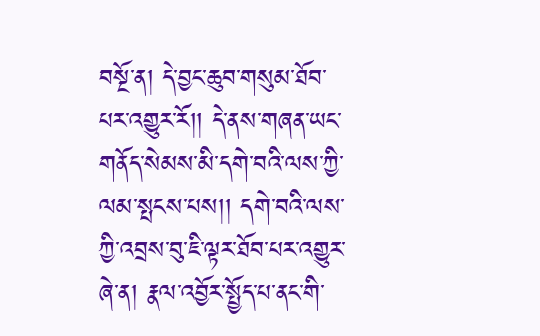བསྔོ་ན། དེ་བྱང་ཆུབ་གསུམ་ཐོབ་པར་འགྱུར་རོ།། དེ་ནས་གཞན་ཡང་གནོད་སེམས་མི་དགེ་བའི་ལས་ཀྱི་ལམ་སྤངས་པས།། དགེ་བའི་ལས་ཀྱི་འབྲས་བུ་ཇི་ལྟར་ཐོབ་པར་འགྱུར་ཞེ་ན། རྣལ་འབྱོར་སྤྱོད་པ་ནང་གི་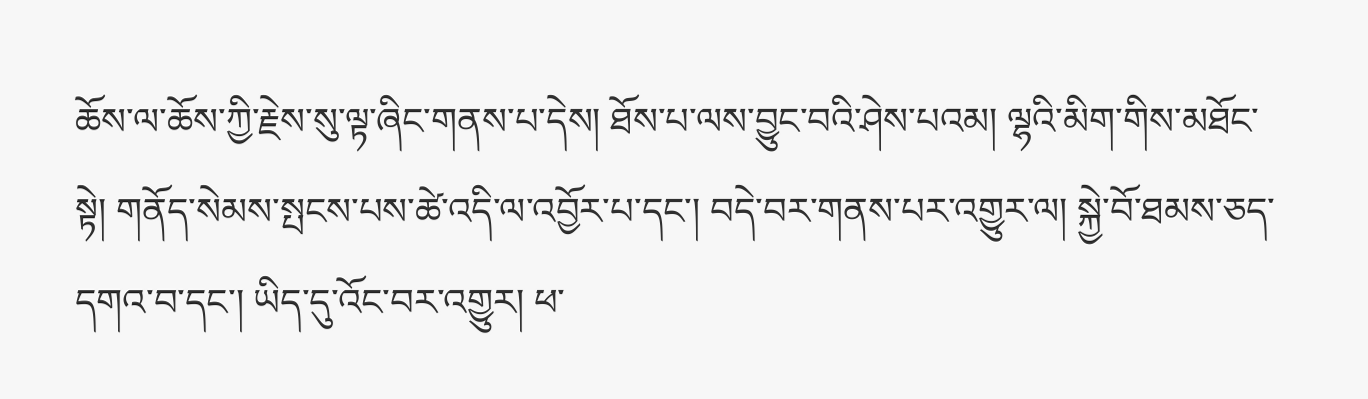ཆོས་ལ་ཆོས་ཀྱི་རྗེས་སུ་ལྟ་ཞིང་གནས་པ་དེས། ཐོས་པ་ལས་བྱུང་བའི་ཤེས་པའམ། ལྷའི་མིག་གིས་མཐོང་སྟེ། གནོད་སེམས་སྤངས་པས་ཚེ་འདི་ལ་འབྱོར་པ་དང་། བདེ་བར་གནས་པར་འགྱུར་ལ། སྐྱེ་བོ་ཐམས་ཅད་དགའ་བ་དང་། ཡིད་དུ་འོང་བར་འགྱུར། ཕ་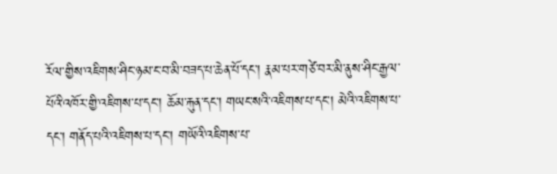རོལ་གྱིས་འཇིགས་ཤིང་ཉམ་ང་བ་མི་བཟད་པ་ཆེན་པོ་དང་། རྣམ་པར་གཙེ་བར་མི་ནུས་ཤིང་རྒྱལ་པོའི་འཁོར་གྱི་འཇིགས་པ་དང་། ཆོམ་རྐུན་དང་། གཡང་སའི་འཇིགས་པ་དང་། མེའི་འཇིགས་པ་དང་། གནོད་པའི་འཇིགས་པ་དང་། གཡོའི་འཇིགས་པ་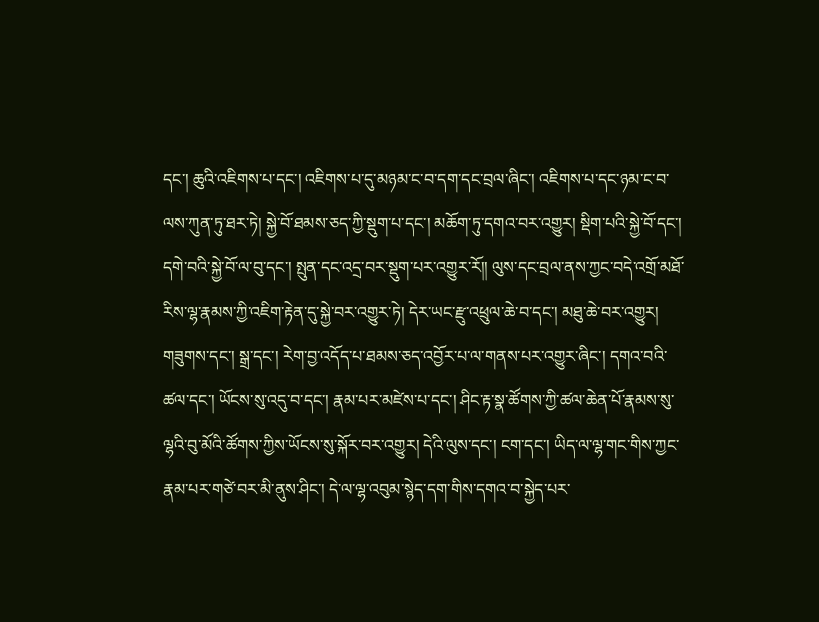དང་། ཆུའི་འཇིགས་པ་དང་། འཇིགས་པ་དུ་མཉམ་ང་བ་དག་དང་བྲལ་ཞིང་། འཇིགས་པ་དང་ཉམ་ང་བ་ལས་ཀུན་ཏུ་ཐར་ཏེ། སྐྱེ་བོ་ཐམས་ཅད་ཀྱི་སྡུག་པ་དང་། མཆོག་ཏུ་དགའ་བར་འགྱུར། སྡིག་པའི་སྐྱེ་བོ་དང་། དགེ་བའི་སྐྱེ་བོ་ལ་བུ་དང་། སྤུན་དང་འདྲ་བར་སྡུག་པར་འགྱུར་རོ།། ལུས་དང་བྲལ་ནས་ཀྱང་བདེ་འགྲོ་མཐོ་རིས་ལྷ་རྣམས་ཀྱི་འཇིག་རྟེན་དུ་སྐྱེ་བར་འགྱུར་ཏེ། དེར་ཡང་རྫུ་འཕྲུལ་ཆེ་བ་དང་། མཐུ་ཆེ་བར་འགྱུར། གཟུགས་དང་། སྒྲ་དང་། རེག་བྱ་འདོད་པ་ཐམས་ཅད་འབྱོར་པ་ལ་གནས་པར་འགྱུར་ཞིང་། དགའ་བའི་ཚལ་དང་། ཡོངས་སུ་འདུ་བ་དང་། རྣམ་པར་མཛེས་པ་དང་། ཤིང་རྟ་སྣ་ཚོགས་ཀྱི་ཚལ་ཆེན་པོ་རྣམས་སུ་ལྷའི་བུ་མོའི་ཚོགས་ཀྱིས་ཡོངས་སུ་སྐོར་བར་འགྱུར། དེའི་ལུས་དང་། ངག་དང་། ཡིད་ལ་ལྷ་གང་གིས་ཀྱང་རྣམ་པར་གཙེ་བར་མི་ནུས་ཤིང་། དེ་ལ་ལྷ་འབུམ་སྙེད་དག་གིས་དགའ་བ་སྐྱེད་པར་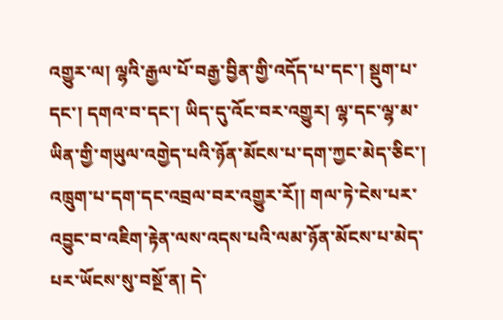འགྱུར་ལ། ལྷའི་རྒྱལ་པོ་བརྒྱ་བྱིན་གྱི་འདོད་པ་དང་། སྡུག་པ་དང་། དགའ་བ་དང་། ཡིད་དུ་འོང་བར་འགྱུར། ལྷ་དང་ལྷ་མ་ཡིན་གྱི་གཡུལ་འགྱེད་པའི་ཉོན་མོངས་པ་དག་ཀྱང་མེད་ཅིང་། འཁྲུག་པ་དག་དང་འབྲལ་བར་འགྱུར་རོ།། གལ་ཏེ་ངེས་པར་འབྱུང་བ་འཇིག་རྟེན་ལས་འདས་པའི་ལམ་ཉོན་མོངས་པ་མེད་པར་ཡོངས་སུ་བསྔོ་ན། དེ་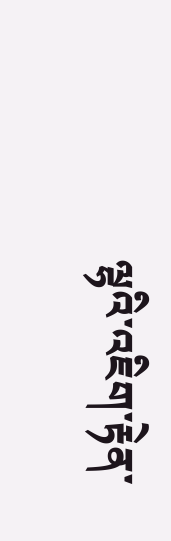ལྷའི་འཇིག་རྟེན་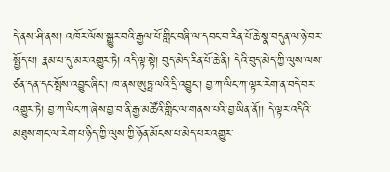དེ་ནས་ཤི་ནས། འཁོར་ལོས་སྒྱུར་བའི་རྒྱལ་པོ་གླིང་བཞི་ལ་དབང་བ་རིན་པོ་ཆེ་སྣ་བདུན་ལ་ཉེ་བར་སྤྱོད་པ། རྣམ་པ་དུ་མར་འགྱུར་ཏེ། འདི་ལྟ་སྟེ། བུད་མེད་རིན་པོ་ཆེ་ནི། དེའི་བུད་མེད་ཀྱི་ལུས་ལས་ཙན་དན་དང་སྤོས་འབྱུང་ཞིང་། ཁ་ནས་ཨུཏྤ་ལའི་དྲི་འབྱུང་། བྱ་ཀ་ལིང་ཀ་ལྟར་རེག་ན་བདེ་བར་འགྱུར་ཏེ། བྱ་ཀ་ལིང་ཀ་ཞེས་བྱ་བ་ནི་རྒྱ་མཚོའི་གླིང་ལ་གནས་པའི་བྱ་ཡིན་ནོ།། དེ་ལྟར་འདིའི་མཐུས་གང་ལ་རེག་པ་ཉིད་ཀྱི་ལུས་ཀྱི་ཉོན་མོངས་པ་མེད་པར་འགྱུར་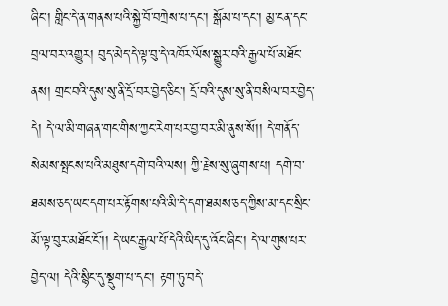ཞིང་། གླིང་དེ་ན་གནས་པའི་སྐྱེ་བོ་བཀྲེས་པ་དང་། སྒོམ་པ་དང་། མྱ་ངན་དང་བྲལ་བར་འགྱུར། བུད་མེད་དེ་ལྟ་བུ་དེ་འཁོར་ལོས་སྒྱུར་བའི་རྒྱལ་པོ་མཐོང་ནས། གྲང་བའི་དུས་སུ་ནི་དྲོ་བར་བྱེད་ཅིང་། དྲོ་བའི་དུས་སུ་ནི་བསིལ་བར་བྱེད་དེ། དེ་ལ་མི་གཞན་གང་གིས་ཀྱང་རེག་པར་བྱ་བར་མི་ནུས་སོ།། དེ་གནོད་སེམས་སྤངས་པའི་མཐུས་དགེ་བའི་ལས། ཀྱི་རྗེས་སུ་ཞུགས་པ། དགེ་བ་ཐམས་ཅད་ཡང་དག་པར་རྟོགས་པའི་མི་དེ་དག་ཐམས་ཅད་ཀྱིས་མ་དང་སྲིང་མོ་ལྟ་བུར་མཐོང་ངོ་།། དེ་ཡང་རྒྱལ་པོ་དེའི་ཡིད་དུ་འོང་ཞིང་། དེ་ལ་གུས་པར་བྱེད་ལ། དེའི་སྙིང་དུ་སྡུག་པ་དང་། རྟག་ཏུ་བདེ་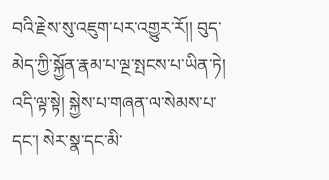བའི་རྗེས་སུ་འཇུག་པར་འགྱུར་རོ།། བུད་མེད་ཀྱི་སྐྱོན་རྣམ་པ་ལྔ་སྤངས་པ་ཡིན་ཏེ། འདི་ལྟ་སྟེ། སྐྱེས་པ་གཞན་ལ་སེམས་པ་དང་། སེར་སྣ་དང་མི་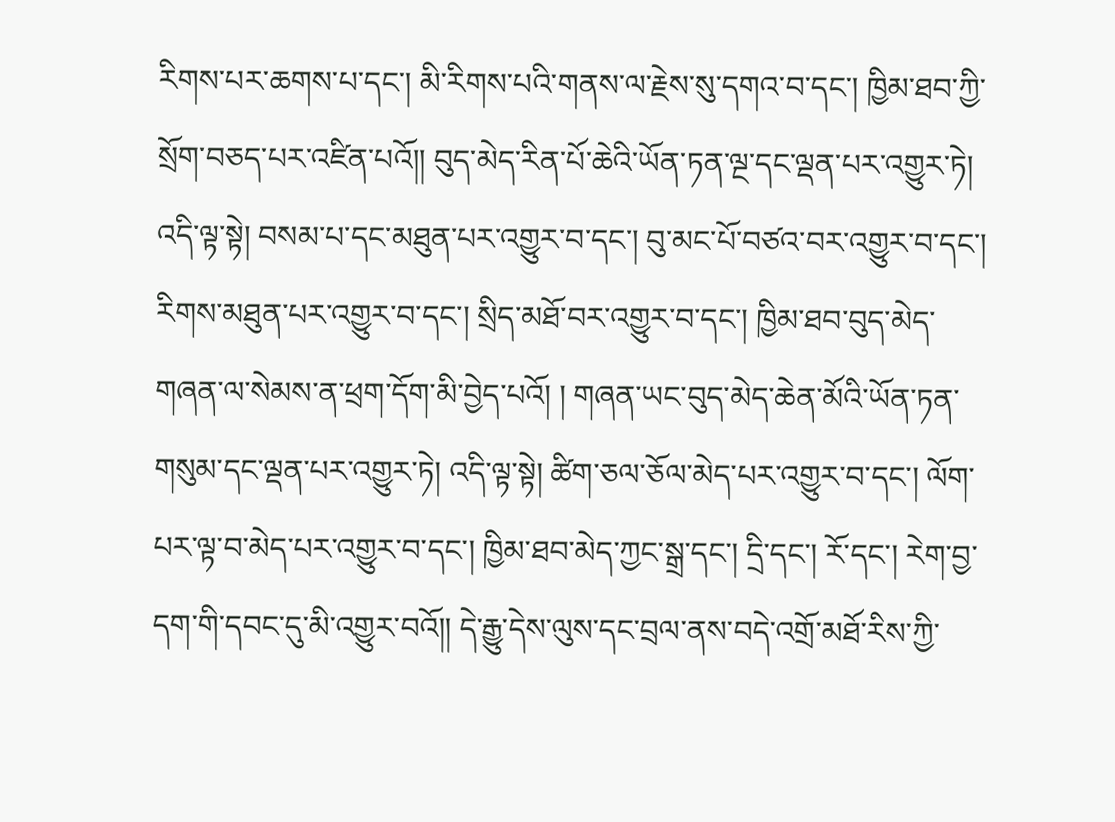རིགས་པར་ཆགས་པ་དང་། མི་རིགས་པའི་གནས་ལ་རྗེས་སུ་དགའ་བ་དང་། ཁྱིམ་ཐབ་ཀྱི་སྲོག་བཅད་པར་འཛིན་པའོ།། བུད་མེད་རིན་པོ་ཆེའི་ཡོན་ཏན་ལྔ་དང་ལྡན་པར་འགྱུར་ཏེ། འདི་ལྟ་སྟེ། བསམ་པ་དང་མཐུན་པར་འགྱུར་བ་དང་། བུ་མང་པོ་བཙའ་བར་འགྱུར་བ་དང་། རིགས་མཐུན་པར་འགྱུར་བ་དང་། སྲིད་མཐོ་བར་འགྱུར་བ་དང་། ཁྱིམ་ཐབ་བུད་མེད་གཞན་ལ་སེམས་ན་ཕྲག་དོག་མི་བྱེད་པའོ། ། གཞན་ཡང་བུད་མེད་ཆེན་མོའི་ཡོན་ཏན་གསུམ་དང་ལྡན་པར་འགྱུར་ཏེ། འདི་ལྟ་སྟེ། ཚིག་ཅལ་ཅོལ་མེད་པར་འགྱུར་བ་དང་། ལོག་པར་ལྟ་བ་མེད་པར་འགྱུར་བ་དང་། ཁྱིམ་ཐབ་མེད་ཀྱང་སྒྲ་དང་། དྲི་དང་། རོ་དང་། རེག་བྱ་དག་གི་དབང་དུ་མི་འགྱུར་བའོ།། དེ་རྒྱུ་དེས་ལུས་དང་བྲལ་ནས་བདེ་འགྲོ་མཐོ་རིས་ཀྱི་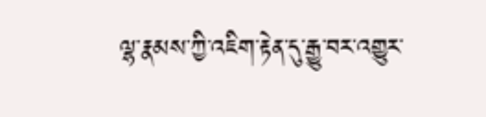ལྷ་རྣམས་ཀྱི་འཇིག་རྟེན་དུ་རྒྱུ་བར་འགྱུར་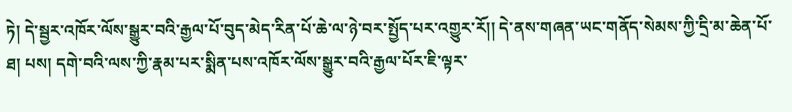ཏེ། དེ་སྦྱར་འཁོར་ལོས་སྒྱུར་བའི་རྒྱལ་པོ་བུད་མེད་རིན་པོ་ཆེ་ལ་ཉེ་བར་སྤྱོད་པར་འགྱུར་རོ།། དེ་ནས་གཞན་ཡང་གནོད་སེམས་ཀྱི་དྲི་མ་ཆེན་པོ་ཐ། པས། དགེ་བའི་ལས་ཀྱི་རྣམ་པར་སྨིན་པས་འཁོར་ལོས་སྒྱུར་བའི་རྒྱལ་པོར་ཇི་ལྟར་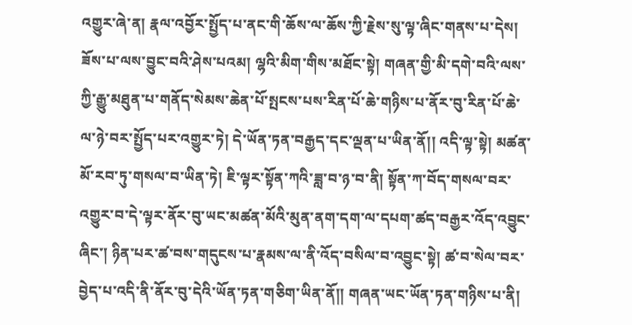འགྱུར་ཞེ་ན། རྣལ་འབྱོར་སྤྱོད་པ་ནང་གི་ཆོས་ལ་ཆོས་ཀྱི་རྗེས་སུ་ལྟ་ཞིང་གནས་པ་དེས། ཟོས་པ་ལས་བྱུང་བའི་ཤེས་པའམ། ལྷའི་མིག་གིས་མཐོང་སྟེ། གཞན་གྱི་མི་དགེ་བའི་ལས་ཀྱི་རྒྱུ་མཐུན་པ་གནོད་སེམས་ཆེན་པོ་སྤངས་པས་རིན་པོ་ཆེ་གཉིས་པ་ནོར་བུ་རིན་པོ་ཆེ་ལ་ཉེ་བར་སྤྱོད་པར་འགྱུར་ཏེ། དེ་ཡོན་ཏན་བརྒྱད་དང་ལྡན་པ་ཡིན་ནོ།། འདི་ལྟ་སྟེ། མཚན་མོ་རབ་ཏུ་གསལ་བ་ཡིན་ཏེ། ཇི་ལྟར་སྟོན་ཀའི་ཟླ་བ་ཉ་བ་ནི། སྟོན་ཀ་བོད་གསལ་བར་འགྱུར་བ་དེ་ལྟར་ནོར་བུ་ཡང་མཚན་མོའི་མུན་ནག་དག་ལ་དཔག་ཚད་བརྒྱར་འོད་འབྱུང་ཞིང་། ཉིན་པར་ཚ་བས་གདུངས་པ་རྣམས་ལ་ནི་འོད་བསིལ་བ་འབྱུང་སྟེ། ཚ་བ་སེལ་བར་བྱེད་པ་འདི་ནི་ནོར་བུ་དེའི་ཡོན་ཏན་གཅིག་ཡིན་ནོ།། གཞན་ཡང་ཡོན་ཏན་གཉིས་པ་ནི།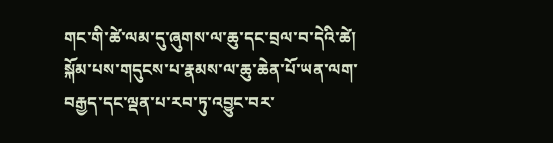གང་གི་ཚེ་ལམ་དུ་ཞུགས་ལ་ཆུ་དང་བྲལ་བ་དེའི་ཚེ། སྐོམ་པས་གདུངས་པ་རྣམས་ལ་ཆུ་ཆེན་པོ་ཡན་ལག་བརྒྱད་དང་ལྡན་པ་རབ་ཏུ་འབྱུང་བར་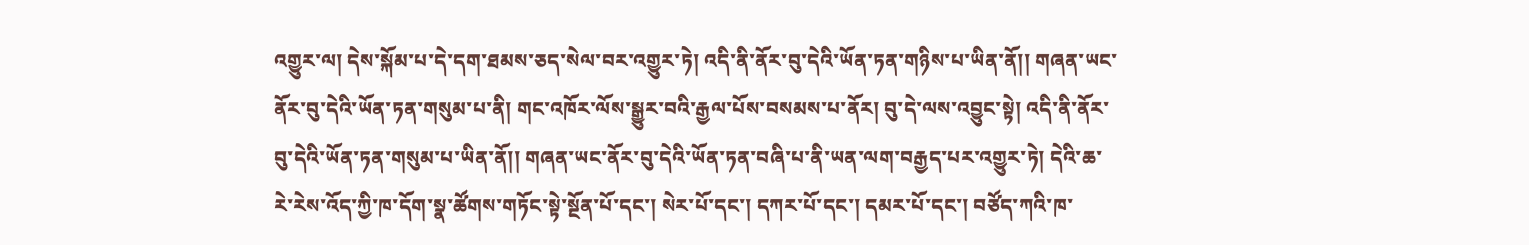འགྱུར་ལ། དེས་སྐོམ་པ་དེ་དག་ཐམས་ཅད་སེལ་བར་འགྱུར་ཏེ། འདི་ནི་ནོར་བུ་དེའི་ཡོན་ཏན་གཉིས་པ་ཡིན་ནོ།། གཞན་ཡང་ནོར་བུ་དེའི་ཡོན་ཏན་གསུམ་པ་ནི། གང་འཁོར་ལོས་སྒྱུར་བའི་རྒྱལ་པོས་བསམས་པ་ནོར། བུ་དེ་ལས་འབྱུང་སྟེ། འདི་ནི་ནོར་བུ་དེའི་ཡོན་ཏན་གསུམ་པ་ཡིན་ནོ།། གཞན་ཡང་ནོར་བུ་དེའི་ཡོན་ཏན་བཞི་པ་ནི་ཡན་ལག་བརྒྱད་པར་འགྱུར་ཏེ། དེའི་ཆ་རེ་རེས་འོད་ཀྱི་ཁ་དོག་སྣ་ཚོགས་གཏོང་སྟེ་སྔོན་པོ་དང་། སེར་པོ་དང་། དཀར་པོ་དང་། དམར་པོ་དང་། བཙོད་ཀའི་ཁ་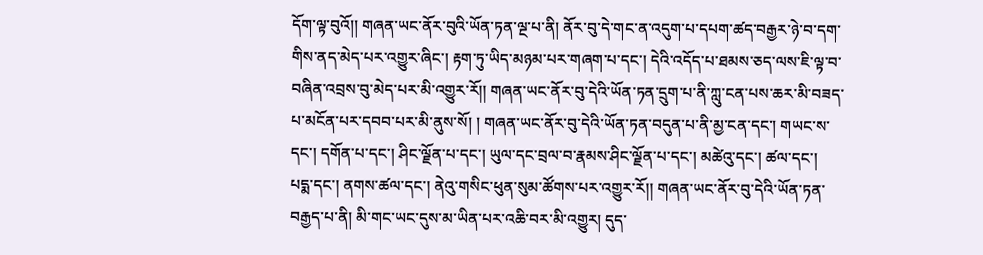དོག་ལྟ་བུའོ།། གཞན་ཡང་ནོར་བུའི་ཡོན་ཏན་ལྔ་པ་ནི། ནོར་བུ་དེ་གང་ན་འདུག་པ་དཔག་ཚད་བརྒྱར་ཉེ་བ་དག་གིས་ནད་མེད་པར་འགྱུར་ཞིང་། རྟག་ཏུ་ཡིད་མཉམ་པར་གཞག་པ་དང་། དེའི་འདོད་པ་ཐམས་ཅད་ལས་ཇི་ལྟ་བ་བཞིན་འབྲས་བུ་མེད་པར་མི་འགྱུར་རོ།། གཞན་ཡང་ནོར་བུ་དེའི་ཡོན་ཏན་དྲུག་པ་ནི་ཀླུ་ངན་པས་ཆར་མི་བཟད་པ་མངོན་པར་དབབ་པར་མི་ནུས་སོ། ། གཞན་ཡང་ནོར་བུ་དེའི་ཡོན་ཏན་བདུན་པ་ནི་མྱ་ངན་དང་། གཡང་ས་དང་། དགོན་པ་དང་། ཤིང་ལྗོན་པ་དང་། ཡུལ་དང་བྲལ་བ་རྣམས་ཤིང་ལྗོན་པ་དང་། མཚེའུ་དང་། ཚལ་དང་། པདྨ་དང་། ནགས་ཚལ་དང་། ནེའུ་གསིང་ཕུན་སུམ་ཚོགས་པར་འགྱུར་རོ།། གཞན་ཡང་ནོར་བུ་དེའི་ཡོན་ཏན་བརྒྱད་པ་ནི། མི་གང་ཡང་དུས་མ་ཡིན་པར་འཆི་བར་མི་འགྱུར། དུད་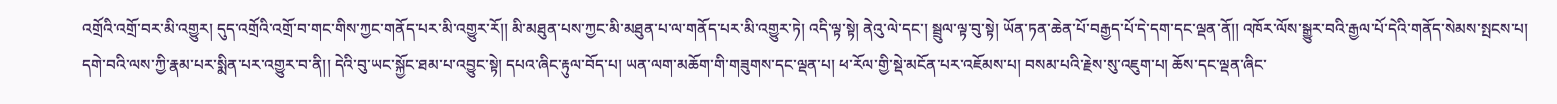འགྲོའི་འགྲོ་བར་མི་འགྱུར། དུད་འགྲོའི་འགྲོ་བ་གང་གིས་ཀྱང་གནོད་པར་མི་འགྱུར་རོ།། མི་མཐུན་པས་ཀྱང་མི་མཐུན་པ་ལ་གནོད་པར་མི་འགྱུར་ཏེ། འདི་ལྟ་སྟེ། ནེའུ་ལེ་དང་། སྦྲུལ་ལྟ་བུ་སྟེ། ཡོན་ཏན་ཆེན་པོ་བརྒྱད་པོ་དེ་དག་དང་ལྡན་ནོ།། འཁོར་ལོས་སྒྱུར་བའི་རྒྱལ་པོ་དེའི་གནོད་སེམས་སྤངས་པ། དགེ་བའི་ལས་ཀྱི་རྣམ་པར་སྨིན་པར་འགྱུར་བ་ནི།། དེའི་བུ་ཡང་སྐྱོང་ཐམ་པ་འབྱུང་སྟེ། དཔའ་ཞིང་རྟུལ་བོད་པ། ཡན་ལག་མཆོག་གི་གཟུགས་དང་ལྡན་པ། ཕ་རོལ་གྱི་སྡེ་མངོན་པར་འཇོམས་པ། བསམ་པའི་རྗེས་སུ་འཇུག་པ། ཆོས་དང་ལྡན་ཞིང་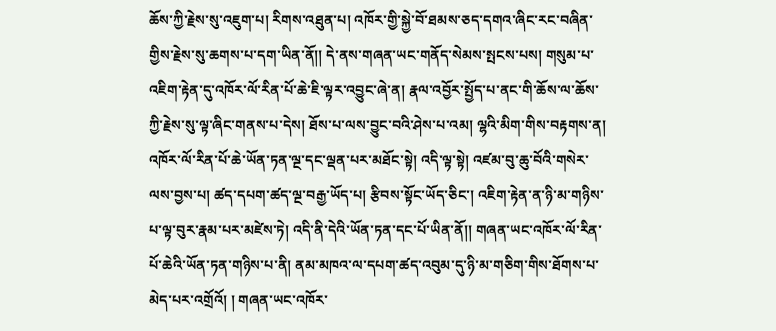ཆོས་ཀྱི་རྗེས་སུ་འཇུག་པ། རིགས་འཐུན་པ། འཁོར་གྱི་སྐྱེ་བོ་ཐམས་ཅད་དགའ་ཞིང་རང་བཞིན་གྱིས་རྗེས་སུ་ཆགས་པ་དག་ཡིན་ནོ།། དེ་ནས་གཞན་ཡང་གནོད་སེམས་སྤངས་པས། གསུམ་པ་འཇིག་རྟེན་དུ་འཁོར་ལོ་རིན་པོ་ཆེ་ཇི་ལྟར་འབྱུང་ཞེ་ན། རྣལ་འབྱོར་སྤྱོད་པ་ནང་གི་ཆོས་ལ་ཆོས་ཀྱི་རྗེས་སུ་ལྟ་ཞིང་གནས་པ་དེས། ཐོས་པ་ལས་བྱུང་བའི་ཤེས་པ་འམ། ལྷའི་མིག་གིས་བརྟགས་ན། འཁོར་ལོ་རིན་པོ་ཆེ་ཡོན་ཏན་ལྔ་དང་ལྡན་པར་མཐོང་སྟེ། འདི་ལྟ་སྟེ། འཛམ་བུ་ཆུ་བོའི་གསེར་ལས་བྱས་པ། ཚད་དཔག་ཚད་ལྔ་བརྒྱ་ཡོད་པ། རྩིབས་སྟོང་ཡོད་ཅིང་། འཇིག་རྟེན་ན་ཉི་མ་གཉིས་པ་ལྟ་བུར་རྣམ་པར་མཛེས་ཏེ། འདི་ནི་དེའི་ཡོན་ཏན་དང་པོ་ཡིན་ནོ།། གཞན་ཡང་འཁོར་ལོ་རིན་པོ་ཆེའི་ཡོན་ཏན་གཉིས་པ་ནི། ནམ་མཁའ་ལ་དཔག་ཚད་འབུམ་དུ་ཉི་མ་གཅིག་གིས་ཐོགས་པ་མེད་པར་འགྲོའོ། ། གཞན་ཡང་འཁོར་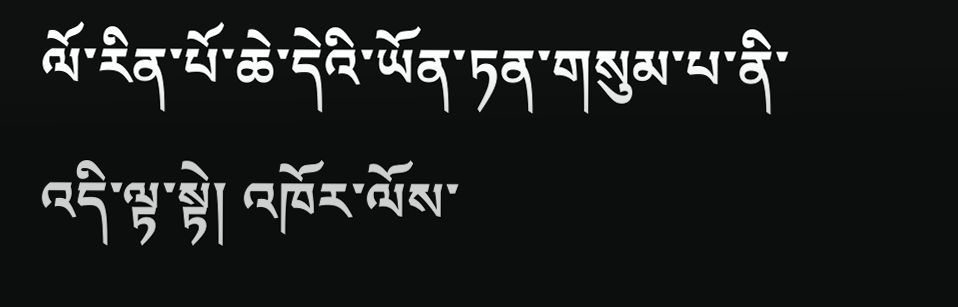ལོ་རིན་པོ་ཆེ་དེའི་ཡོན་ཏན་གསུམ་པ་ནི་འདི་ལྟ་སྟེ། འཁོར་ལོས་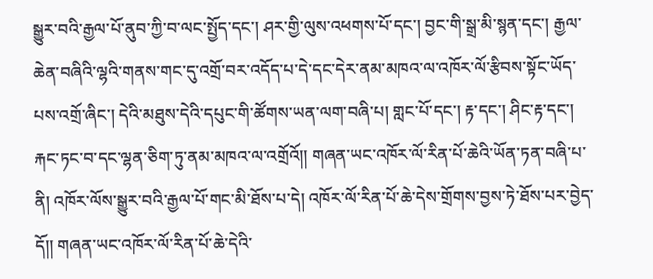སྒྱུར་བའི་རྒྱལ་པོ་ནུབ་ཀྱི་བ་ལང་སྤྱོད་དང་། ཤར་གྱི་ལུས་འཕགས་པོ་དང་། བྱང་གི་སྒྲ་མི་སྙན་དང་། རྒྱལ་ཆེན་བཞིའི་ལྷའི་གནས་གང་དུ་འགྲོ་བར་འདོད་པ་དེ་དང་དེར་ནམ་མཁའ་ལ་འཁོར་ལོ་རྩིབས་སྟོང་ཡོད་པས་འགྲོ་ཞིང་། དེའི་མཐུས་དེའི་དཔུང་གི་ཚོགས་ཡན་ལག་བཞི་པ། གླང་པོ་དང་། རྟ་དང་། ཤིང་རྟ་དང་། རྐང་ཏང་བ་དང་ལྷན་ཅིག་ཏུ་ནམ་མཁའ་ལ་འགྲོའོ།། གཞན་ཡང་འཁོར་ལོ་རིན་པོ་ཆེའི་ཡོན་ཏན་བཞི་པ་ནི། འཁོར་ལོས་སྒྱུར་བའི་རྒྱལ་པོ་གང་མི་ཐོས་པ་དེ། འཁོར་ལོ་རིན་པོ་ཆེ་དེས་གྲོགས་བྱས་ཏེ་ཐོས་པར་བྱེད་དོ།། གཞན་ཡང་འཁོར་ལོ་རིན་པོ་ཆེ་དེའི་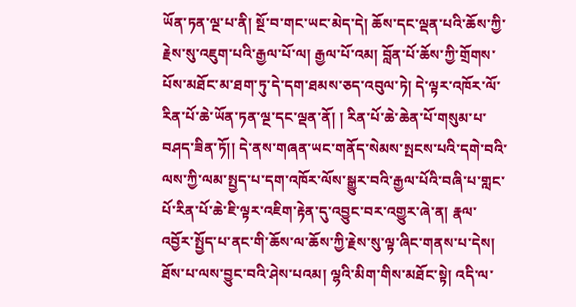ཡོན་ཏན་ལྔ་པ་ནི། སྔོ་བ་གང་ཡང་མེད་དེ། ཆོས་དང་ལྡན་པའི་ཆོས་ཀྱི་རྗེས་སུ་འཇུག་པའི་རྒྱལ་པོ་ལ། རྒྱལ་པོ་འམ། བློན་པོ་ཆོས་ཀྱི་གྲོགས་པོས་མཐོང་མ་ཐག་ཏུ་དེ་དག་ཐམས་ཅད་འབུལ་ཏེ། དེ་ལྟར་འཁོར་ལོ་རིན་པོ་ཆེ་ཡོན་ཏན་ལྔ་དང་ལྡན་ནོ། ། རིན་པོ་ཆེ་ཆེན་པོ་གསུམ་པ་བཤད་ཟིན་ཏོ།། དེ་ནས་གཞན་ཡང་གནོད་སེམས་སྤངས་པའི་དགེ་བའི་ལས་ཀྱི་ལམ་སྤྱད་པ་དག་འཁོར་ལོས་སྒྱུར་བའི་རྒྱལ་པོའི་བཞི་པ་གླང་པོ་རིན་པོ་ཆེ་ཇི་ལྟར་འཇིག་རྟེན་དུ་འབྱུང་བར་འགྱུར་ཞེ་ན། རྣལ་འབྱོར་སྤྱོད་པ་ནང་གི་ཆོས་ལ་ཆོས་ཀྱི་རྗེས་སུ་ལྟ་ཞིང་གནས་པ་དེས། ཐོས་པ་ལས་བྱུང་བའི་ཤེས་པའམ། ལྷའི་མིག་གིས་མཐོང་སྟེ། འདི་ལ་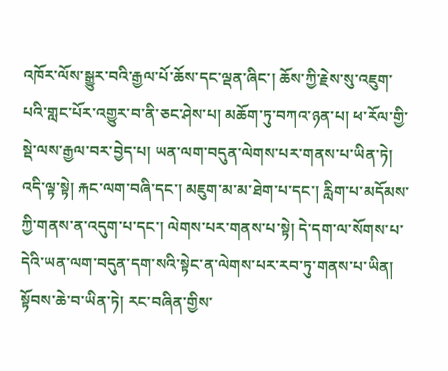འཁོར་ལོས་སྒྱུར་བའི་རྒྱལ་པོ་ཆོས་དང་ལྡན་ཞིང་། ཆོས་ཀྱི་རྗེས་སུ་འཇུག་པའི་གླང་པོར་འགྱུར་བ་ནི་ཅང་ཤེས་པ། མཆོག་ཏུ་བཀའ་ཉན་པ། ཕ་རོལ་གྱི་སྡེ་ལས་རྒྱལ་བར་བྱེད་པ། ཡན་ལག་བདུན་ལེགས་པར་གནས་པ་ཡིན་ཏེ། འདི་ལྟ་སྟེ། རྐང་ལག་བཞི་དང་། མཇུག་མ་མ་ཐེག་པ་དང་། རླིག་པ་མདོམས་ཀྱི་གནས་ན་འདུག་པ་དང་། ལེགས་པར་གནས་པ་སྟེ། དེ་དག་ལ་སོགས་པ་དེའི་ཡན་ལག་བདུན་དག་སའི་སྟེང་ན་ལེགས་པར་རབ་ཏུ་གནས་པ་ཡིན། སྟོབས་ཆེ་བ་ཡིན་ཏེ། རང་བཞིན་གྱིས་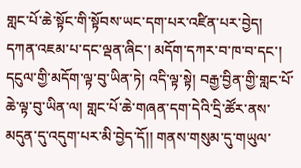གླང་པོ་ཆེ་སྟོང་གི་སྟོབས་ཡང་དག་པར་འཛིན་པར་བྱེད། དཀན་འཇམ་པ་དང་ལྡན་ཞིང་། མདོག་དཀར་བ་ཁ་བ་དང་། དངུལ་གྱི་མདོག་ལྟ་བུ་ཡིན་ཏེ། འདི་ལྟ་སྟེ། བརྒྱ་བྱིན་གྱི་གླང་པོ་ཆེ་ལྟ་བུ་ཡིན་ལ། གླང་པོ་ཆེ་གཞན་དག་དེའི་དྲི་ཚོར་ནས་མདུན་དུ་འདུག་པར་མི་བྱེད་དོ།། གནས་གསུམ་དུ་གཡུལ་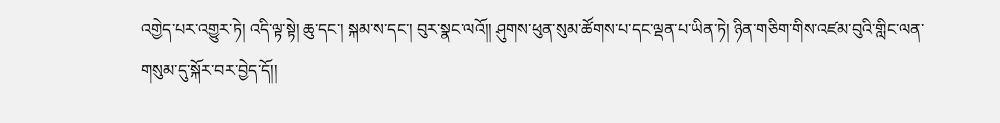འགྱེད་པར་འགྱུར་ཏེ། འདི་ལྟ་སྟེ། ཆུ་དང་། སྐམ་ས་དང་། བུར་སྣང་ལའོ།། ཤུགས་ཕུན་སུམ་ཚོགས་པ་དང་ལྡན་པ་ཡིན་ཏེ། ཉིན་གཅིག་གིས་འཛམ་བུའི་གླིང་ལན་གསུམ་དུ་སྐོར་བར་བྱེད་དོ།།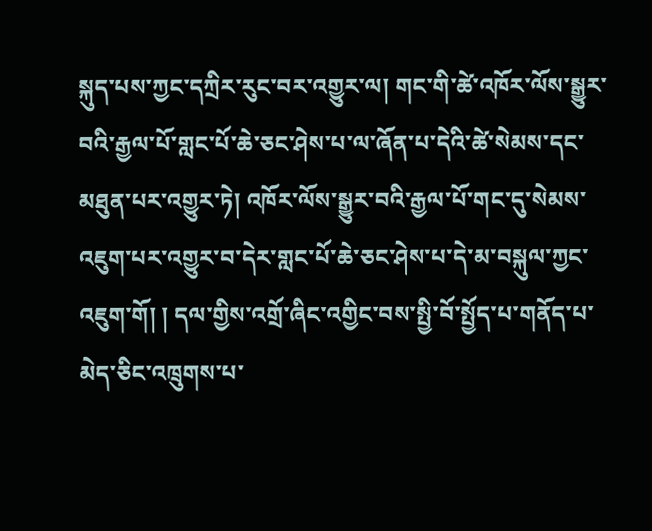སྐུད་པས་ཀྱང་དཀྲིར་རུང་བར་འགྱུར་ལ། གང་གི་ཚེ་འཁོར་ལོས་སྒྱུར་བའི་རྒྱལ་པོ་གླང་པོ་ཆེ་ཅང་ཤེས་པ་ལ་ཞོན་པ་དེའི་ཚེ་སེམས་དང་མཐུན་པར་འགྱུར་ཏེ། འཁོར་ལོས་སྒྱུར་བའི་རྒྱལ་པོ་གང་དུ་སེམས་འཇུག་པར་འགྱུར་བ་དེར་གླང་པོ་ཆེ་ཅང་ཤེས་པ་དེ་མ་བསྐུལ་ཀྱང་འཇུག་གོ། ། དལ་གྱིས་འགྲོ་ཞིང་འགྱིང་བས་སྤྱི་བོ་སྤྱོད་པ་གནོད་པ་མེད་ཅིང་འཁྲུགས་པ་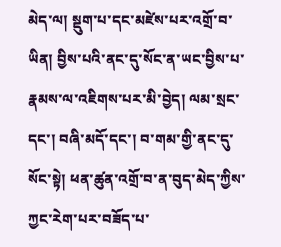མེད་ལ། སྡུག་པ་དང་མཛེས་པར་འགྲོ་བ་ཡིན། བྱིས་པའི་ནང་དུ་སོང་ན་ཡང་བྱིས་པ་རྣམས་ལ་འཇིགས་པར་མི་བྱེད། ལམ་སྲང་དང་། བཞི་མདོ་དང་། བ་གམ་གྱི་ནང་དུ་སོང་སྟེ། ཕན་ཚུན་འགྲོ་བ་ན་བུད་མེད་ཀྱིས་ཀྱང་རེག་པར་བཟོད་པ་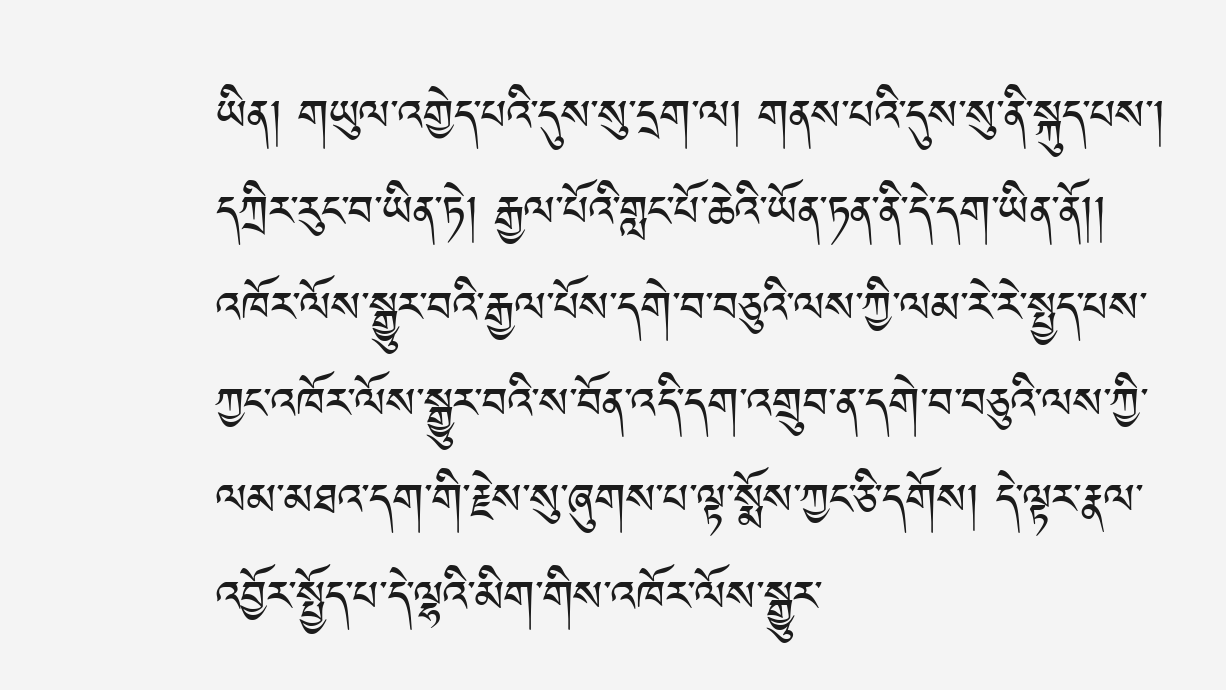ཡིན། གཡུལ་འགྱེད་པའི་དུས་སུ་དྲག་ལ། གནས་པའི་དུས་སུ་ནི་སྐུད་པས་། དཀྲིར་རུང་བ་ཡིན་ཏེ། རྒྱལ་པོའི་གླང་པོ་ཆེའི་ཡོན་ཏན་ནི་དེ་དག་ཡིན་ནོ།། འཁོར་ལོས་སྒྱུར་བའི་རྒྱལ་པོས་དགེ་བ་བཅུའི་ལས་ཀྱི་ལམ་རེ་རེ་སྤྱད་པས་ཀྱང་འཁོར་ལོས་སྒྱུར་བའི་ས་བོན་འདི་དག་འགྲུབ་ན་དགེ་བ་བཅུའི་ལས་ཀྱི་ལམ་མཐའ་དག་གི་རྗེས་སུ་ཞུགས་པ་ལྟ་སྨོས་ཀྱང་ཅི་དགོས། དེ་ལྟར་རྣལ་འབྱོར་སྤྱོད་པ་དེ་ལྷའི་མིག་གིས་འཁོར་ལོས་སྒྱུར་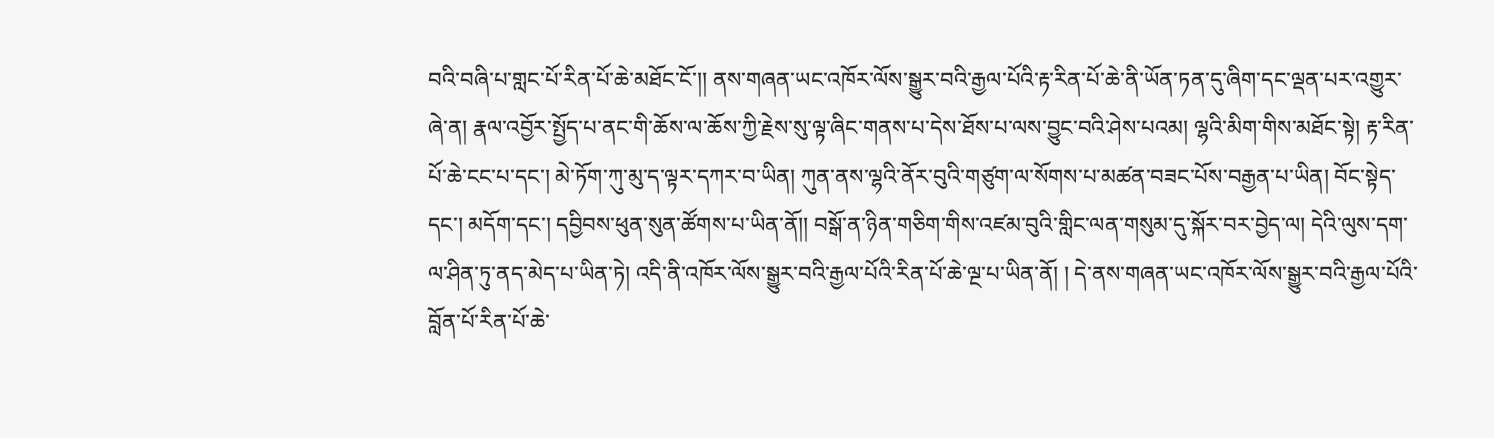བའི་བཞི་པ་གླང་པོ་རིན་པོ་ཆེ་མཐོང་ངོ་།། ནས་གཞན་ཡང་འཁོར་ལོས་སྒྱུར་བའི་རྒྱལ་པོའི་རྟ་རིན་པོ་ཆེ་ནི་ཡོན་ཏན་དུ་ཞིག་དང་ལྡན་པར་འགྱུར་ཞེ་ན། རྣལ་འབྱོར་སྤྱོད་པ་ནང་གི་ཆོས་ལ་ཆོས་ཀྱི་རྗེས་སུ་ལྟ་ཞིང་གནས་པ་དེས་ཐོས་པ་ལས་བྱུང་བའི་ཤེས་པའམ། ལྷའི་མིག་གིས་མཐོང་སྟེ། རྟ་རིན་པོ་ཆེ་ངང་པ་དང་། མེ་ཏོག་ཀུ་མུ་ད་ལྟར་དཀར་བ་ཡིན། ཀུན་ནས་ལྷའི་ནོར་བུའི་གཙུག་ལ་སོགས་པ་མཚན་བཟང་པོས་བརྒྱན་པ་ཡིན། བོང་སྟེད་དང་། མདོག་དང་། དབྱིབས་ཕུན་སུན་ཚོགས་པ་ཡིན་ནོ།། བསྒོ་ན་ཉིན་གཅིག་གིས་འཛམ་བུའི་གླིང་ལན་གསུམ་དུ་སྐོར་བར་བྱེད་ལ། དེའི་ལུས་དག་ལ་ཤིན་ཏུ་ནད་མེད་པ་ཡིན་ཏེ། འདི་ནི་འཁོར་ལོས་སྒྱུར་བའི་རྒྱལ་པོའི་རིན་པོ་ཆེ་ལྔ་པ་ཡིན་ནོ། ། དེ་ནས་གཞན་ཡང་འཁོར་ལོས་སྒྱུར་བའི་རྒྱལ་པོའི་བློན་པོ་རིན་པོ་ཆེ་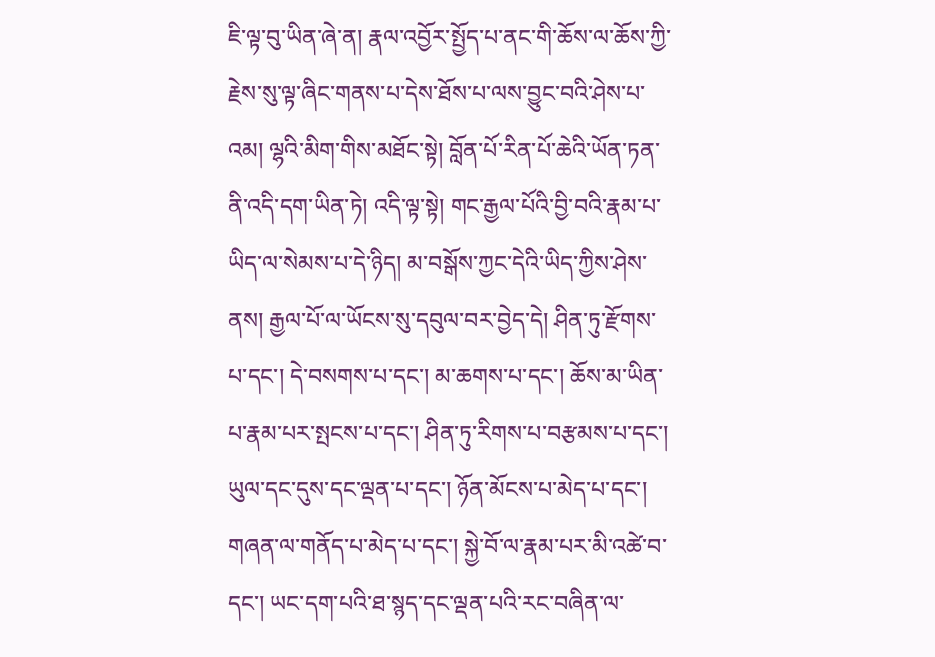ཇི་ལྟ་བུ་ཡིན་ཞེ་ན། རྣལ་འབྱོར་སྤྱོད་པ་ནང་གི་ཆོས་ལ་ཆོས་ཀྱི་རྗེས་སུ་ལྟ་ཞིང་གནས་པ་དེས་ཐོས་པ་ལས་བྱུང་བའི་ཤེས་པ་འམ། ལྷའི་མིག་གིས་མཐོང་སྟེ། བློན་པོ་རིན་པོ་ཆེའི་ཡོན་ཏན་ནི་འདི་དག་ཡིན་ཏེ། འདི་ལྟ་སྟེ། གང་རྒྱལ་པོའི་བྱི་བའི་རྣམ་པ་ཡིད་ལ་སེམས་པ་དེ་ཉིད། མ་བསྒོས་ཀྱང་དེའི་ཡིད་ཀྱིས་ཤེས་ནས། རྒྱལ་པོ་ལ་ཡོངས་སུ་དབུལ་བར་བྱེད་དེ། ཤིན་ཏུ་རྫོགས་པ་དང་། དེ་བསགས་པ་དང་། མ་ཆགས་པ་དང་། ཆོས་མ་ཡིན་པ་རྣམ་པར་སྤངས་པ་དང་། ཤིན་ཏུ་རིགས་པ་བརྩམས་པ་དང་། ཡུལ་དང་དུས་དང་ལྡན་པ་དང་། ཉོན་མོངས་པ་མེད་པ་དང་། གཞན་ལ་གནོད་པ་མེད་པ་དང་། སྐྱེ་བོ་ལ་རྣམ་པར་མི་འཚེ་བ་དང་། ཡང་དག་པའི་ཐ་སྙད་དང་ལྡན་པའི་རང་བཞིན་ལ་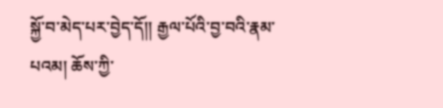སྐྱོ་བ་མེད་པར་བྱེད་དོ།། རྒྱལ་པོའི་བྱ་བའི་རྣམ་པའམ། ཆོས་ཀྱི་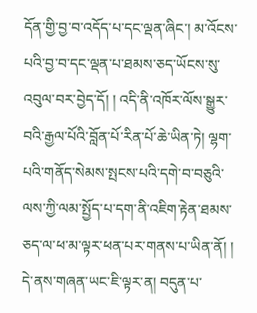དོན་གྱི་བྱ་བ་འདོད་པ་དང་ལྡན་ཞིང་། མ་འོངས་པའི་བྱ་བ་དང་ལྡན་པ་ཐམས་ཅད་ཡོངས་སུ་འབུལ་བར་བྱེད་དོ། ། འདི་ནི་འཁོར་ལོས་སྒྱུར་བའི་རྒྱལ་པོའི་བློན་པོ་རིན་པོ་ཆེ་ཡིན་ཏེ། ལྷག་པའི་གནོད་སེམས་སྤངས་པའི་དགེ་བ་བཅུའི་ལས་ཀྱི་ལམ་སྤྱོད་པ་དག་ནི་འཇིག་རྟེན་ཐམས་ཅད་ལ་ཕ་མ་ལྟར་ཕན་པར་གནས་པ་ཡིན་ནོ། ། དེ་ནས་གཞན་ཡང་ཇི་ལྟར་ན། བདུན་པ་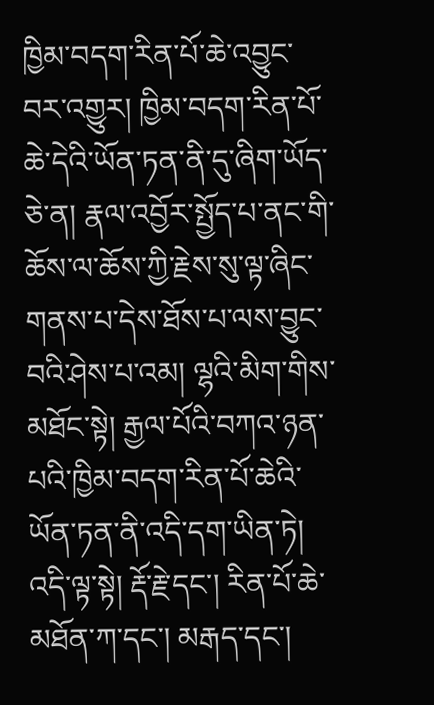ཁྱིམ་བདག་རིན་པོ་ཆེ་འབྱུང་བར་འགྱུར། ཁྱིམ་བདག་རིན་པོ་ཆེ་དེའི་ཡོན་ཏན་ནི་དུ་ཞིག་ཡོད་ཅེ་ན། རྣལ་འབྱོར་སྤྱོད་པ་ནང་གི་ཆོས་ལ་ཆོས་ཀྱི་རྗེས་སུ་ལྟ་ཞིང་གནས་པ་དེས་ཐོས་པ་ལས་བྱུང་བའི་ཤེས་པ་འམ། ལྷའི་མིག་གིས་མཐོང་སྟེ། རྒྱལ་པོའི་བཀའ་ཉན་པའི་ཁྱིམ་བདག་རིན་པོ་ཆེའི་ཡོན་ཏན་ནི་འདི་དག་ཡིན་ཏེ། འདི་ལྟ་སྟེ། རྡོ་རྗེ་དང་། རིན་པོ་ཆེ་མཐོན་ཀ་དང་། མརྒད་དང་།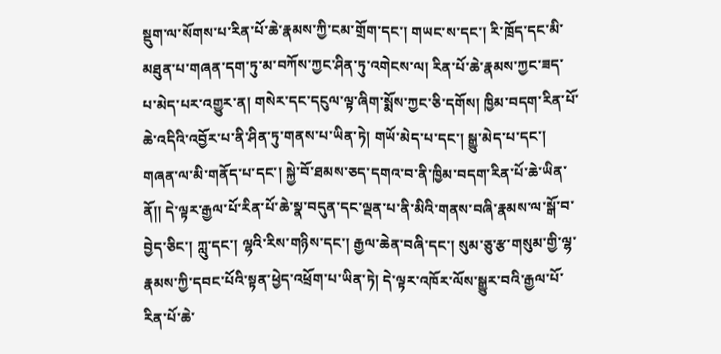སྡུག་ལ་སོགས་པ་རིན་པོ་ཆེ་རྣམས་ཀྱི་ངམ་གྲོག་དང་། གཡང་ས་དང་། རི་ཁྲོད་དང་མི་མཐུན་པ་གཞན་དག་ཏུ་མ་བཀོས་ཀྱང་ཤིན་ཏུ་འགེངས་ལ། རིན་པོ་ཆེ་རྣམས་ཀྱང་ཟད་པ་མེད་པར་འགྱུར་ན། གསེར་དང་དངུལ་ལྟ་ཞིག་སྨོས་ཀྱང་ཅི་དགོས། ཁྱིམ་བདག་རིན་པོ་ཆེ་འདིའི་འབྱོར་པ་ནི་ཤིན་ཏུ་གནས་པ་ཡིན་ཏེ། གཡོ་མེད་པ་དང་། སྒྱུ་མེད་པ་དང་། གཞན་ལ་མི་གནོད་པ་དང་། སྐྱེ་བོ་ཐམས་ཅད་དགའ་བ་ནི་ཁྱིམ་བདག་རིན་པོ་ཆེ་ཡིན་ནོ།། དེ་ལྟར་རྒྱལ་པོ་རིན་པོ་ཆེ་སྣ་བདུན་དང་ལྡན་པ་ནི་མིའི་གནས་བཞི་རྣམས་ལ་སྒོ་བ་བྱེད་ཅིང་། ཀླུ་དང་། ལྷའི་རིས་གཉིས་དང་། རྒྱལ་ཆེན་བཞི་དང་། སུམ་ཅུ་རྩ་གསུམ་གྱི་ལྷ་རྣམས་ཀྱི་དབང་པོའི་སྟན་ཕྱེད་འཕྲོག་པ་ཡིན་ཏེ། དེ་ལྟར་འཁོར་ལོས་སྒྱུར་བའི་རྒྱལ་པོ་རིན་པོ་ཆེ་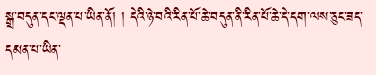སྒྲ་བདུན་དང་ལྡན་པ་ཡིན་ནོ། ། དེའི་ཉེ་བའི་རིན་པོ་ཆེ་བདུན་ནི་རིན་པོ་ཆེ་དེ་དག་ལས་ཅུང་ཟད་དམན་པ་ཡིན་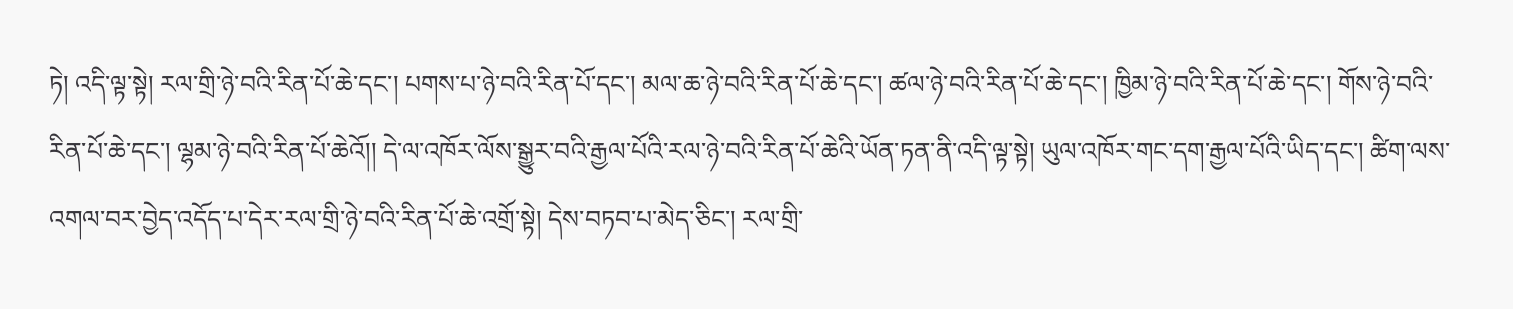ཏེ། འདི་ལྟ་སྟེ། རལ་གྲི་ཉེ་བའི་རིན་པོ་ཆེ་དང་། པགས་པ་ཉེ་བའི་རིན་པོ་དང་། མལ་ཆ་ཉེ་བའི་རིན་པོ་ཆེ་དང་། ཚལ་ཉེ་བའི་རིན་པོ་ཆེ་དང་། ཁྱིམ་ཉེ་བའི་རིན་པོ་ཆེ་དང་། གོས་ཉེ་བའི་རིན་པོ་ཆེ་དང་། ལྷམ་ཉེ་བའི་རིན་པོ་ཆེའོ།། དེ་ལ་འཁོར་ལོས་སྒྱུར་བའི་རྒྱལ་པོའི་རལ་ཉེ་བའི་རིན་པོ་ཆེའི་ཡོན་ཏན་ནི་འདི་ལྟ་སྟེ། ཡུལ་འཁོར་གང་དག་རྒྱལ་པོའི་ཡིད་དང་། ཚིག་ལས་འགལ་བར་བྱེད་འདོད་པ་དེར་རལ་གྲི་ཉེ་བའི་རིན་པོ་ཆེ་འགྲོ་སྟེ། དེས་བཏབ་པ་མེད་ཅིང་། རལ་གྲི་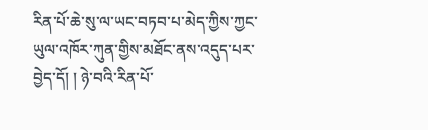རིན་པོ་ཆེ་སུ་ལ་ཡང་བཏབ་པ་མེད་ཀྱིས་ཀྱང་ཡུལ་འཁོར་ཀུན་གྱིས་མཐོང་ནས་འདུད་པར་བྱེད་དོ། ། ཉེ་བའི་རིན་པོ་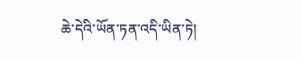ཆེ་དེའི་ཡོན་ཏན་འདི་ཡིན་ཏེ།